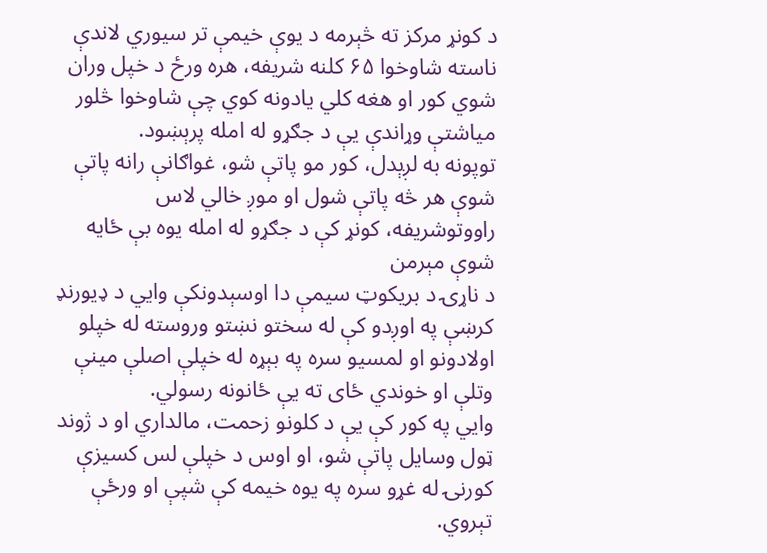د کونړ مرکز ته څېرمه د یوې خیمې تر سیوري لاندې ناسته شاوخوا ۶۵ کلنه شریفه، هره ورځ د خپل وران شوي کور او هغه کلي یادونه کوي چې شاوخوا څلور میاشتې وړاندې یې د جګړو له امله پرېښود.
توپونه به لږېدل، کور مو پاتې شو، غواګانې رانه پاتې شوې هر څه پاتې شول او موږ خالي لاس راووتوشریفه، کونړ کې د جګړو له امله یوه بې ځایه شوې مېرمن
د ناړۍ د بریکوټ سیمې دا اوسېدونکې وايي د ډیورنډ کرښې په اوږدو کې له سختو نښتو وروسته له خپلو اولادونو او لمسیو سره په بېړه له خپلې اصلې مینې وتلې او خوندي ځای ته یې ځانونه رسولي.
وايي په کور کې یې د کلونو زحمت، مالداري او د ژوند ټول وسایل پاتې شو، او اوس د خپلې لس کسیزې کورنۍ له غړو سره په یوه خیمه کې شپې او ورځې تېروي.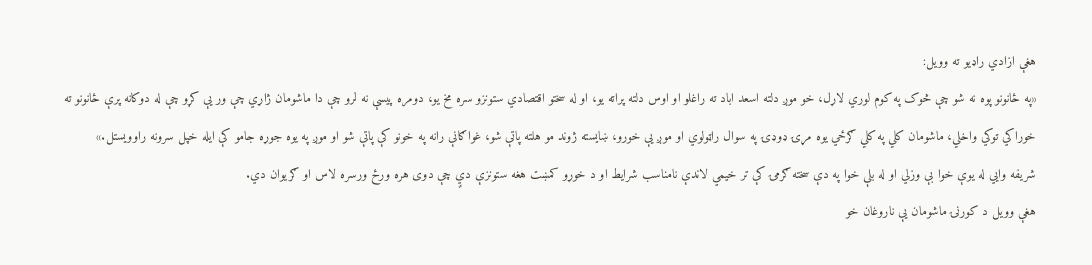هغې ازادي راډيو ته وویل:
«په ځانونو پوه نه شو چې څوک په کوم لوري لاړل، خو موږ دلته اسعد اباد ته راغلو او اوس دلته پراته یو، او له سختو اقتصادي ستونزو سره مخ یو، دومره پیسې نه لرو چې دا ماشومان ژاړي چې ور یې کړو چې له دوکانه پرې ځانونو ته خوراکي توکي واخلي، ماشومان کلي په کلي ګرځي یوه مړۍ ډوډۍ په سوال راټولوي او موږ یې خورو، ښایسته ژوند مو هلته پاتې شو، غواګانې رانه په خونو کې پاتې شو او موږ په یوه جوړه جامو کې ایله خپل سرونه راوویستل.»
شریفه وايي له یوې خوا بې وزلي او له بلې خوا په دې سخته ګرمۍ کې تر خیمي لاندې نامناسب شرایط او د خوړو کمښت هغه ستونزې ديٍ چې دوی هره ورځ ورسره لاس او ګریوان دي.
هغې وویل د کورنۍ ماشومان یې ناروغان خو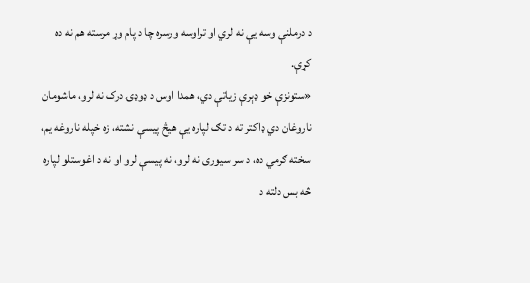د درملنې وسه یې نه لري او تراوسه ورسره چا د پام وړ مرسته هم نه ده کړې.
«ستونزې خو ډېرې زیاتې دي، همدا اوس د ډوډۍ درک نه لرو، ماشومان ناروغان دي ډاکتر ته د تګ لپاره یې هیڅ پیسې نشته، زه خپله ناروغه یم، سخته ګرمي ده، د سر سیوری نه لرو، نه پیسې لرو او نه د اغوستلو لپاره څه بس دلته د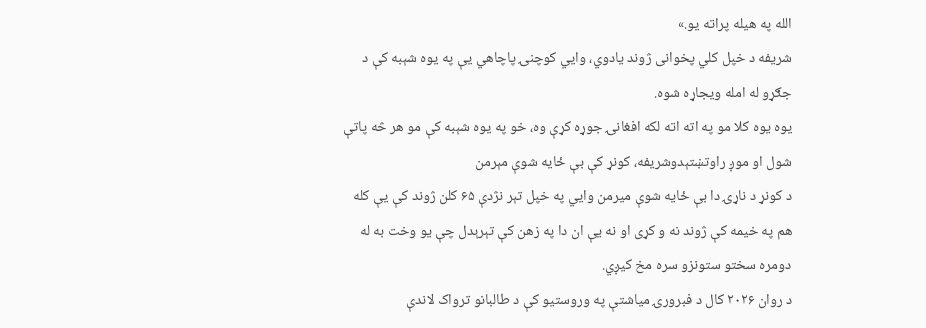الله په هیله پراته یو.»
شریفه د خپل کلي پخوانی ژوند یادوي، وايي کوچنۍ پاچاهي یې په یوه شېبه کې د جګړو له امله ویجاړه شوه.
یوه یوه کلا مو په اته اته لکه افغانۍ جوړه کړې وه، خو په یوه شېبه کې مو هر څه پاتې شول او موږ راوتښتېدوشریفه، کونړ کې بې ځایه شوې مېرمن
د کونړ د ناړۍ دا بې ځایه شوې میرمن وايي په خپل تېر نژدې ۶۵ کلن ژوند کې یې کله هم په خیمه کې ژوند نه و کړی او نه یې ان دا په زهن کې تېرېدل چې یو وخت به له دومره سختو ستونزو سره مخ کیږي.
د روان ۲۰۲۶ کال د فبرورۍ میاشتې په وروستیو کې د طالبانو ترواک لاندې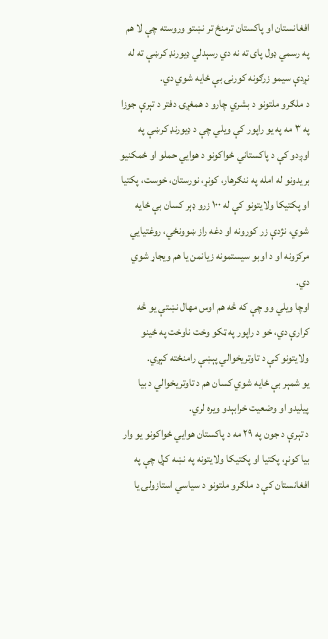افغانستان او پاکستان ترمنځ تر نښتو وروسته چې لا هم په رسمي ډول پای ته نه دي رسېدلي ډیورنډ کرښې ته له نږدې سیمو زرګونه کورنۍ بې ځایه شوي دي.
د ملګرو ملتونو د بشري چارو د همغږۍ دفتر د تېرې جوزا په ۳ مه په یو راپور کې ویلي چې د ډیورنډ کرښې په اوږدو کې د پاکستاني ځواکونو د هوايي حملو او ځمکنیو بریدونو له امله په ننګرهار، کونړ، نورستان، خوست، پکتیا او پکتیکا ولایتونو کې له ۱۰۰ زرو ډېر کسان بې ځایه شوي، نژدې زر کورونه او دغه راز ښوونځي، روغتیايي مرکزونه او د اوبو سیستمونه زیانمن یا هم ویجاړ شوي دي.
اوچا ویلي وو چې که څه هم اوس مهال نښتې یو څه کرارې دي، خو د راپور په ټکو وخت ناوخت په ځینو ولایتونو کې د تاوتریخوالي پېښې رامنځته کېږي.
یو شمېر بې ځایه شوي کسان هم د تاوتریخوالي د بیا پیلیدو او وضعیت خرابېدو ویره لري.
د تېرې د جون په ۲۹ مه د پاکستان هوايي ځواکونو یو وار بیا کونړ، پکتیا او پکتیکا ولایتونه په نښه کړل چې په افغانستان کې د ملګرو ملتونو د سیاسي استازولۍ یا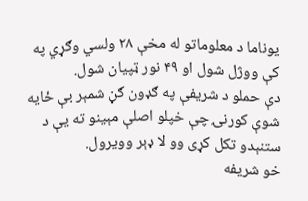یوناما د معلوماتو له مخې ۲۸ ولسي وګړي په کې ووژل شول او ۴۹ نور ټپیان شول.
دې حملو د شریفې په ګډون ګڼ شمېر بې ځایه شوې کورنۍ چې خپلو اصلې مېینو ته یې د ستنېدو تکل کړی وو لا ډېر وویرول.
خو شریفه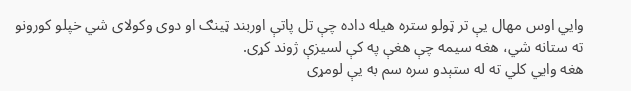وايي اوس مهال یې تر ټولو ستره هیله داده چې تل پاتې اوربند ټینګ او دوی وکولای شي خپلو کورونو ته ستانه شي، هغه سیمه چې هغې په کې لسیزې ژوند کړی.
هغه وايي کلي ته له ستېدو سره سم به یې لومړی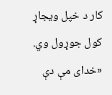کار د خپل ویجاړ کول جوړول وي.
«خدای مې دې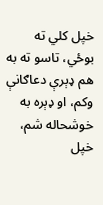خپل کلي ته بوځي، تاسو ته به هم ډېرې دعاګانې وکم، او ډېره به خوشحاله شم، خپل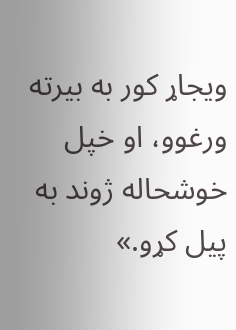ویجاړ کور به بیرته ورغوو، او خپل خوشحاله ژوند به پیل کړو.»